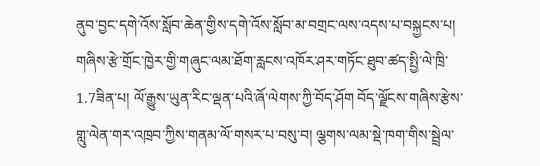ནུབ་བྱང་དགེ་འོས་སློབ་ཆེན་གྱིས་དགེ་འོས་སློབ་མ་བགྲང་ལས་འདས་པ་བསྐྱངས་པ། གཞིས་རྩེ་གྲོང་ཁྱེར་གྱི་གཞུང་ལམ་ཐོག་རླངས་འཁོར་ཤར་གཏོང་ཐུབ་ཚད་སྤྱི་ལེ་ཁྲི་1.7ཟིན་པ། ལོ་རྒྱུས་ཡུན་རིང་ལྡན་པའི་ཞོ་ལེགས་ཀྱི་བོད་ཤོག བོད་ལྗོངས་གཞིས་རྩེས་གླུ་ལེན་གར་འཁྲབ་ཀྱིས་གནམ་ལོ་གསར་པ་བསུ་བ། ལྕགས་ལམ་སྡེ་ཁག་གིས་སྦྲེལ་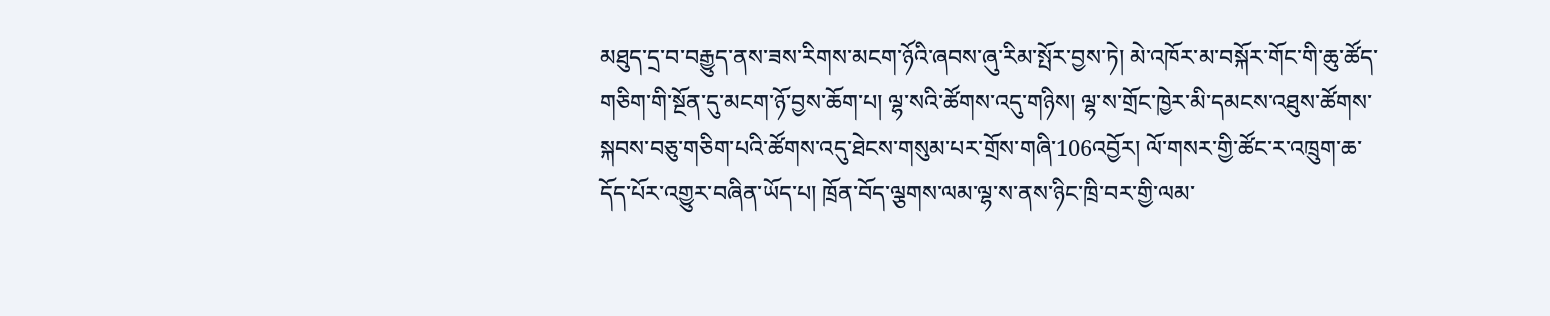མཐུད་དྲ་བ་བརྒྱུད་ནས་ཟས་རིགས་མངག་ཉོའི་ཞབས་ཞུ་རིམ་སྤོར་བྱས་ཏེ། མེ་འཁོར་མ་བསྐོར་གོང་གི་ཆུ་ཚོད་གཅིག་གི་སྔོན་དུ་མངག་ཉོ་བྱས་ཆོག་པ། ལྷ་སའི་ཚོགས་འདུ་གཉིས། ལྷ་ས་གྲོང་ཁྱེར་མི་དམངས་འཐུས་ཚོགས་སྐབས་བཅུ་གཅིག་པའི་ཚོགས་འདུ་ཐེངས་གསུམ་པར་གྲོས་གཞི་106འབྱོར། ལོ་གསར་གྱི་ཚོང་ར་འཁྲུག་ཆ་དོད་པོར་འགྱུར་བཞིན་ཡོད་པ། ཁྲོན་བོད་ལྕགས་ལམ་ལྷ་ས་ནས་ཉིང་ཁྲི་བར་གྱི་ལམ་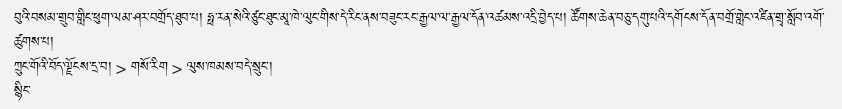བུའི་བསམ་གྲུབ་གླིང་ཕུག་ལམ་ཤར་བགྲོད་ཐུབ་པ། ཧྥ་རན་སེའི་ཙུང་ཐུང་མཱ་ཁེ་ལུང་གིས་དེ་རིང་ནས་བཟུང་རང་རྒྱལ་ལ་རྒྱལ་དོན་འཚམས་འདྲི་བྱེད་པ། ཚོགས་ཆེན་བཅུ་དགུ་པའི་དགོངས་དོན་བགྲོ་གླེང་འཛིན་གྲྭ་སློབ་འགོ་ཚུགས་པ།
ཀྲུང་གོའི་བོད་ལྗོངས་དྲ་བ། > གསོ་རིག > ལུས་ཁམས་བདེ་སྲུང་།
སྙིང་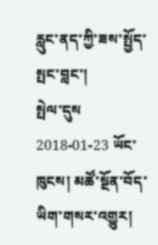རླུང་ནད་ཀྱི་ཟས་སྤྱོད་སྤང་བླང་།
སྤེལ་དུས 2018-01-23 ཡོང་ཁུངས། མཚོ་སྔོན་བོད་ཡིག་གསར་འགྱུར།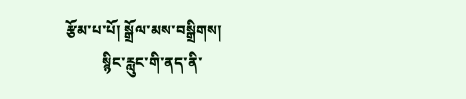རྩོམ་པ་པོ། སྒྲོལ་མས་བསྒྲིགས།
          སྙིང་རླུང་གི་ནད་ནི་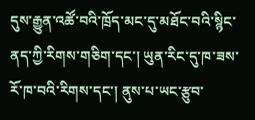དུས་རྒྱུན་འཚོ་བའི་ཁྲོད་མང་དུ་མཐོང་བའི་སྙིང་ནད་ཀྱི་རིགས་གཅིག་དང་། ཡུན་རིང་དུ་ཁ་ཟས་རོ་ཁ་བའི་རིགས་དང་། ནུས་པ་ཡང་རྩུབ་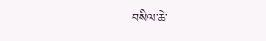བསིལ་ཆེ་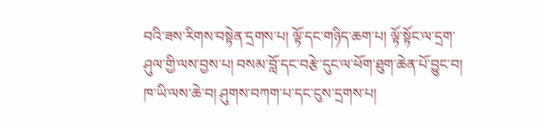བའི་ཟས་རིགས་བསྟེན་དྲགས་པ། ལྟོ་དང་གཉིད་ཆག་པ། ལྟོ་སྟོང་ལ་དྲག་ཤུལ་གྱི་ལས་བྱས་པ། བསམ་བློ་དང་བརྩེ་དུང་ལ་ཕོག་ཐུག་ཆེན་པོ་བྱུང་བ། ཁ་ཡི་ལས་ཆེ་བ། ཤུགས་བཀག་པ་དང་ངུས་དྲགས་པ།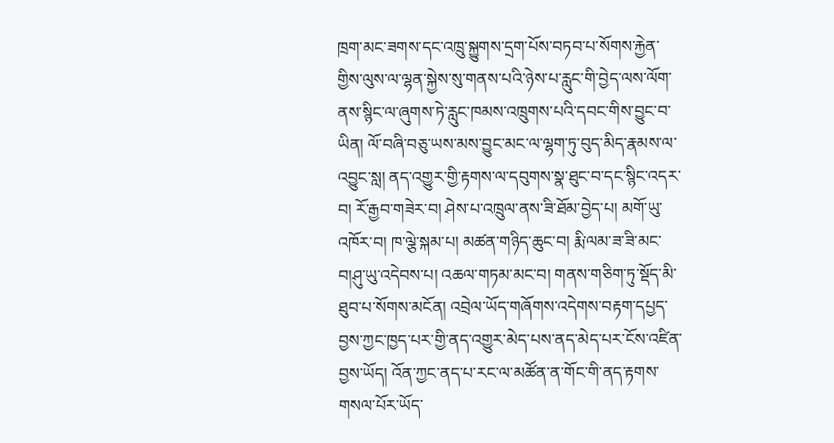ཁྲག་མང་ཟགས་དང་འཁྲུ་སྐྱུགས་དྲག་པོས་བཏབ་པ་སོགས་རྐྱེན་གྱིས་ལུས་ལ་ལྷན་སྐྱེས་སུ་གནས་པའི་ཉེས་པ་རླུང་གི་བྱེད་ལས་ལོག་ནས་སྙིང་ལ་ཞུགས་ཏེ་རླུང་ཁམས་འཁྲུགས་པའི་དབང་གིས་བྱུང་བ་ཡིན། ལོ་བཞི་བཅུ་ཡས་མས་བྱུང་མང་ལ་ལྷག་ཏུ་བུད་མིད་རྣམས་ལ་འབྱུང་སླ། ནད་འགྱུར་གྱི་རྟགས་ལ་དབུགས་སྣ་ཐུང་བ་དང་སྙིང་འདར་བ། རོ་རྒྱབ་གཟེར་བ། ཤེས་པ་འཁྲུལ་ནས་ཟི་ཐོམ་བྱེད་པ། མགོ་ཡུ་འཁོར་བ། ཁ་ལྕེ་སྐམ་པ། མཚན་གཉིད་ཆུང་བ། རྨི་ལམ་ཟ་ཟི་མང་བ།ཤུ་ཡུ་འདེབས་པ། འཆལ་གཏམ་མང་བ། གནས་གཅིག་ཏུ་སྡོད་མི་ཐུབ་པ་སོགས་མངོན། འབྲེལ་ཡོད་གཞོགས་འདེགས་བརྟག་དཔྱད་བྱས་ཀྱང་ཁྱད་པར་གྱི་ནད་འགྱུར་མེད་པས་ནད་མེད་པར་ངོས་འཛིན་བྱས་ཡོད། འོན་ཀྱང་ནད་པ་རང་ལ་མཚོན་ན་གོང་གི་ནད་རྟགས་གསལ་པོར་ཡོད་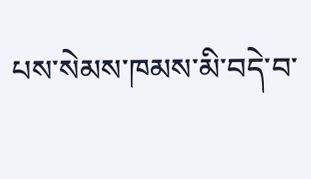པས་སེམས་ཁམས་མི་བདེ་བ་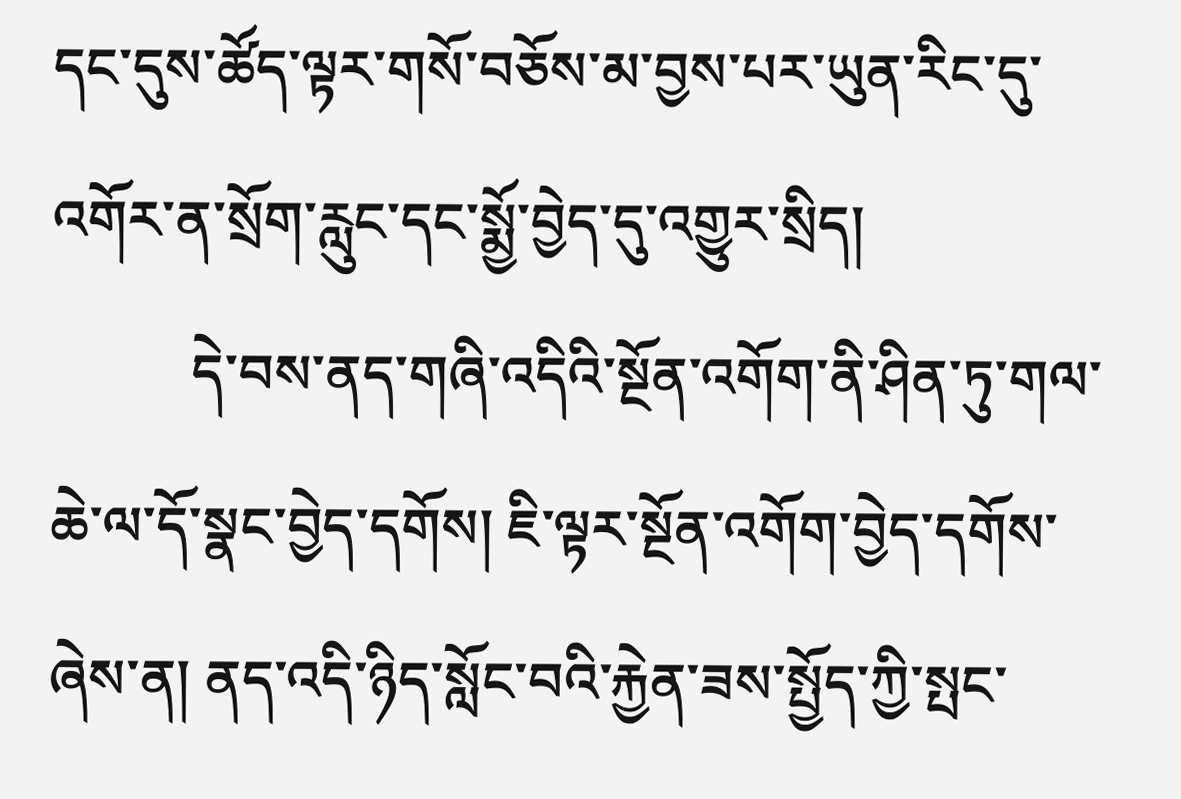དང་དུས་ཚོད་ལྟར་གསོ་བཅོས་མ་བྱས་པར་ཡུན་རིང་དུ་འགོར་ན་སྲོག་རླུང་དང་སྨྱོ་བྱེད་དུ་འགྱུར་སྲིད།
          དེ་བས་ནད་གཞི་འདིའི་སྔོན་འགོག་ནི་ཤིན་ཏུ་གལ་ཆེ་ལ་དོ་སྣང་བྱེད་དགོས། ཇི་ལྟར་སྔོན་འགོག་བྱེད་དགོས་ཞེས་ན། ནད་འདི་ཉིད་སློང་བའི་རྐྱེན་ཟས་སྤྱོད་ཀྱི་སྤང་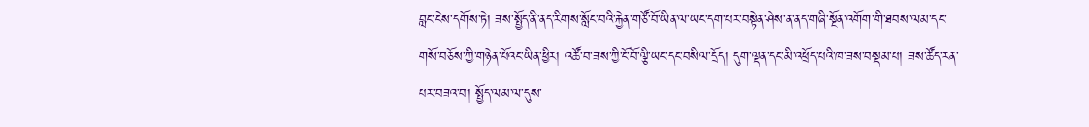བླང་ངེས་དགོས་ཏེ། ཟས་སྤྱོད་ནི་ནད་རིགས་སློང་བའི་རྐྱེན་གཙོ་བོ་ཡིན་ལ་ཡང་དག་པར་བསྟེན་ཤེས་ན་ནད་གཞི་སྔོན་འགོག་གི་ཐབས་ལམ་དང་གསོ་བཅོས་ཀྱི་གཉེན་པོའང་ཡིན་ཕྱིར། འཚོ་བ་ཟས་ཀྱི་ངོ་བོ་ལྕི་ཡང་དང་བསིལ་དྲོད། དུག་ལྡན་དང་མི་འཕྲོད་པའི་ཁ་ཟས་བསྡམ་པ། ཟས་ཚོད་རན་པར་བཟའ་བ། སྤྱོད་ལམ་ལ་དུས་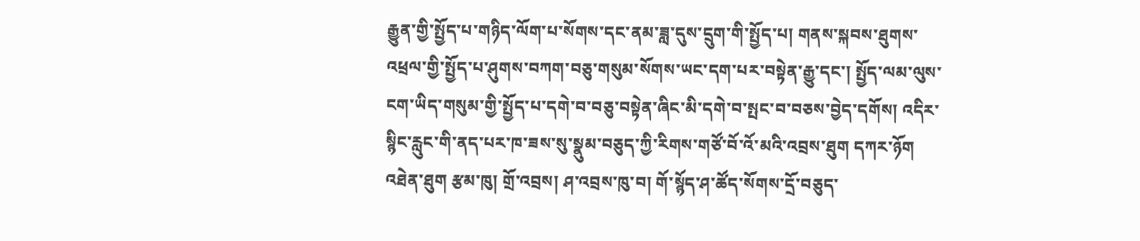རྒྱུན་གྱི་སྤྱོད་པ་གཉིད་ལོག་པ་སོགས་དང་ནམ་ཟླ་དུས་དྲུག་གི་སྤྱོད་པ། གནས་སྐབས་ཐུགས་འཕྲལ་གྱི་སྤྱོད་པ་ཤུགས་བཀག་བཅུ་གསུམ་སོགས་ཡང་དག་པར་བསྟེན་རྒྱུ་དང་། སྤྱོད་ལམ་ལུས་ངག་ཡིད་གསུམ་གྱི་སྤྱོད་པ་དགེ་བ་བཅུ་བསྟེན་ཞིང་མི་དགེ་བ་སྤང་བ་བཅས་བྱེད་དགོས། འདིར་སྙིང་རླུང་གི་ནད་པར་ཁ་ཟས་སུ་སྣུམ་བཅུད་ཀྱི་རིགས་གཙོ་བོ་འོ་མའི་འབྲས་ཐུག དཀར་ཉོག འཐེན་ཐུག རྩམ་ཁུ། གྲོ་འབྲས། ཤ་འབྲས་ཁུ་བ། གོ་སྙོད་ཤ་ཚོད་སོགས་དྲོ་བཅུད་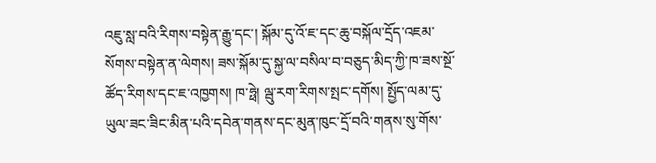འཇུ་སླ་བའི་རིགས་བསྟེན་རྒྱུ་དང་། སྐོམ་དུ་འོ་ཇ་དང་ཆུ་བསྐོལ་དྲོད་འཇམ་སོགས་བསྟེན་ན་ལེགས། ཟས་སྐོམ་དུ་སྐྱ་ལ་བསིལ་བ་བཅུད་མིད་ཀྱི་ཁ་ཟས་སྔོ་ཚོད་རིགས་དང་ཇ་འཁྱགས། ཁ་ཧྥེ། ལྦུ་རག་རིགས་སྤང་དགོས། སྤྱོད་ལམ་དུ་ཡུལ་ཟང་ཟིང་མིན་པའི་དབེན་གནས་དང་མུན་ཁུང་དྲོ་བའི་གནས་སུ་གོས་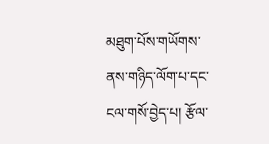མཐུག་པོས་གཡོགས་ནས་གཉིད་ལོག་པ་དང་ངལ་གསོ་བྱེད་པ། རྩོལ་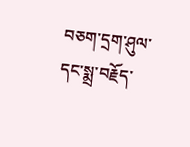བཅག་དྲག་ཤུལ་དང་སྨྲ་བརྗོད་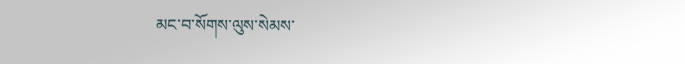མང་བ་སོགས་ལུས་སེམས་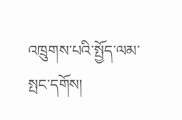འཁྲུགས་པའི་སྤྱོད་ལམ་སྤང་དགོས།